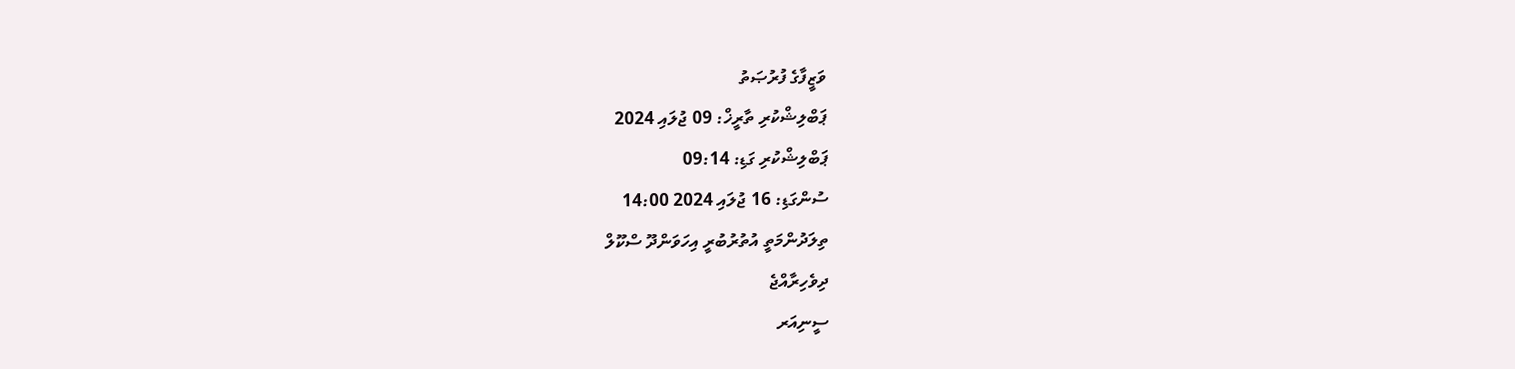ވަޒީފާގެ ފުރުޞަތު
ޕަބްލިޝްކުރި ތާރީޚް: 09 ޖުލައި 2024
ޕަބްލިޝްކުރި ގަޑި: 09:14
ސުންގަޑި: 16 ޖުލައި 2024 14:00
ތިލަދުންމަތީ އުތުރުބުރީ އިހަވަންދޫ ސްކޫލް
ދިވެހިރާއްޖެ
ސީނިއަރ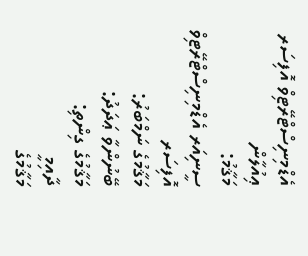އެޑްމިނިސްޓްރޭޓިވް އޮފިސަރ
ޢިއުލާން
މަޤާމު:
ސީނިއަރ އެޑްމިނިސްޓްރޭޓިވް އޮފިސަރ
މަޤާމުގެ ނަމްބަރު:
ބޭނުންވާ ޢަދަދު:
މަޤާމުގެ ގިންތި:
ދާއިމީ
މަޤާމުގެ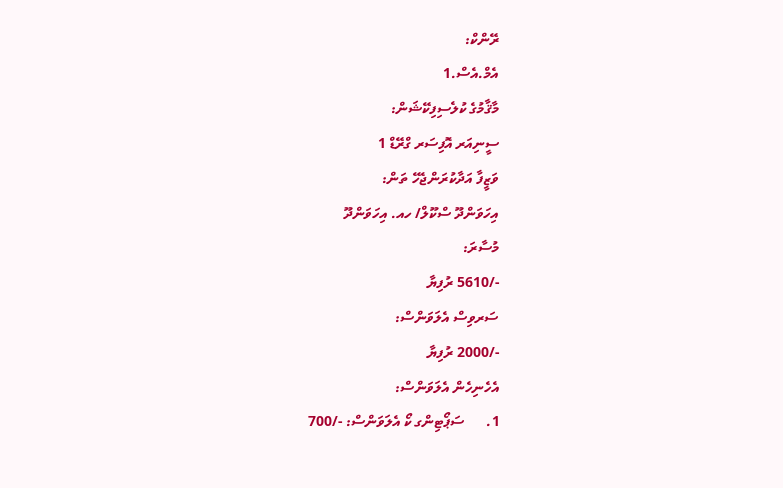ރޭންކް:
އެމް.އެސް.1
މާޤާމުގެ ކުލެސިފިކޭޝަން:
ސީނިއަރ އޮފިސަރ ގްރޭޑް 1
ވަޒީފާ އަދާކުރަންޖެހޭ ތަން:
އިހަވަންދޫ ސްކޫލް/ ހއ. އިހަވަންދޫ
މުސާރަ:
-/5610 ރުފިޔާ
ސަރވިސް އެލަވަންސް:
-/2000 ރުފިޔާ
އެހެނިހެން އެލަވަންސް:
1.      ސަޕޯޓިންގ ކޯ އެލަވަންސް: -/700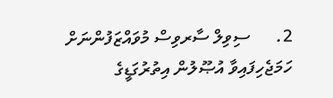2.      ސިވިލް ސާރވިސް މުވައްޒަފުންނަށް ހަމަޖެހިފައިވާ އުޞޫލުން އިތުރުގަޑީގެ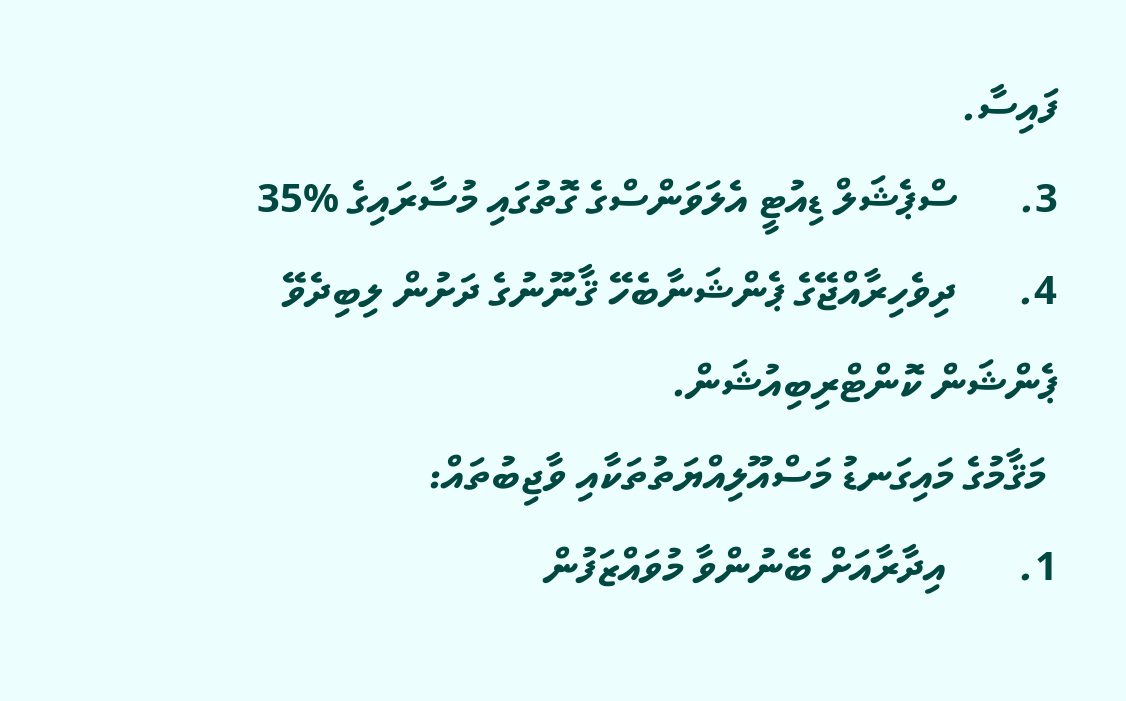ފައިސާ.
3.      ސްޕެޝަލް ޑިއުޓީ އެލަވަންސްގެ ގޮތުގައި މުސާރައިގެ %35
4.      ދިވެހިރާއްޖޭގެ ޕެންޝަނާބެހޭ ޤާނޫނުގެ ދަށުން ލިބިދެވޭ ޕެންޝަން ކޮންޓްރިބިއުޝަން.
 މަޤާމުގެ މައިގަނޑު މަސްއޫލިއްޔަތުތަކާއި ވާޖިބުތައް:
1.       އިދާރާއަށް ބޭނުންވާ މުވައްޒަފުން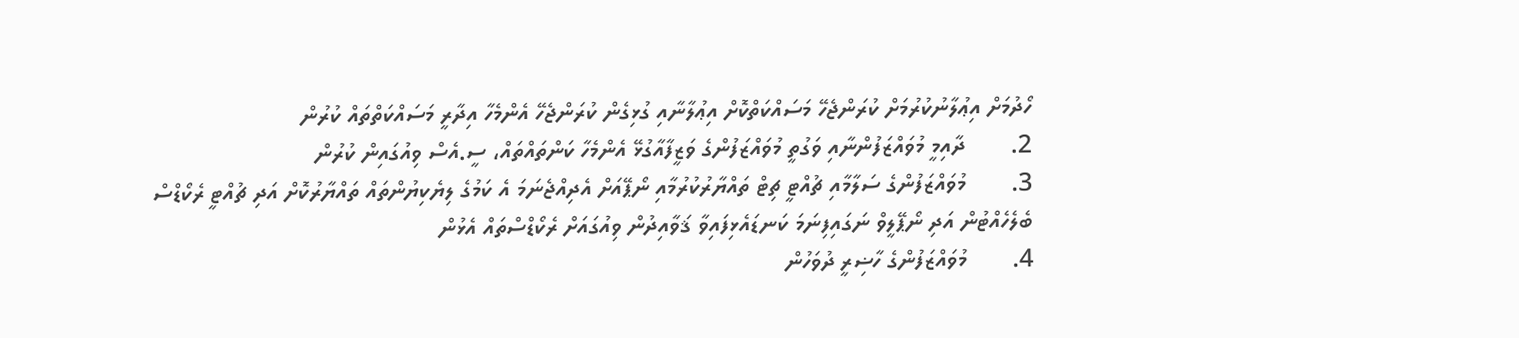ހޯދުމަށް އިޢުލާނުކުރުމަށް ކުރަންޖެހޭ މަސައްކަތްކޮށް އިޢުލާނާއި ގުޅިގެން ކުރަންޖެހޭ އެންމެހާ އިދާރީ މަސައްކަތްތައް ކުރުން
2.       ދާއިމީ މުވައްޒަފުންނާއި ވަގުތީ މުވައްޒަފުންގެ ވަޒީފާއާގުޅޭ އެންމެހާ ކަންތައްތައް، ސީ.އެސް ވިއުގައިން ކުރުން
3.       މުވައްޒަފުންގެ ސަލާމާއި ޗުއްޓީ ޗިޓް ތައްޔާރުކުރުމާއި ނޯޕޭއަށް އެދިއްޖެނަމަ އެ ކަމުގެ ލިޔެކިޔުންތައް ތައްޔާރުކޮށް އަދި ޗުއްޓީ ރެކޯޑްސް ބެލެހެއްޓުން އަދި ނޯޕޭލީވް ނަގައިފިނަމަ ކަނޑައެޅިފައިވާ ޤަވާއިދުން ވިއުގައަށް ރެކޯޑްސްތައް އެޅުން
4.       މުވައްޒަފުންގެ ހާޟިރީ ދުވަހުން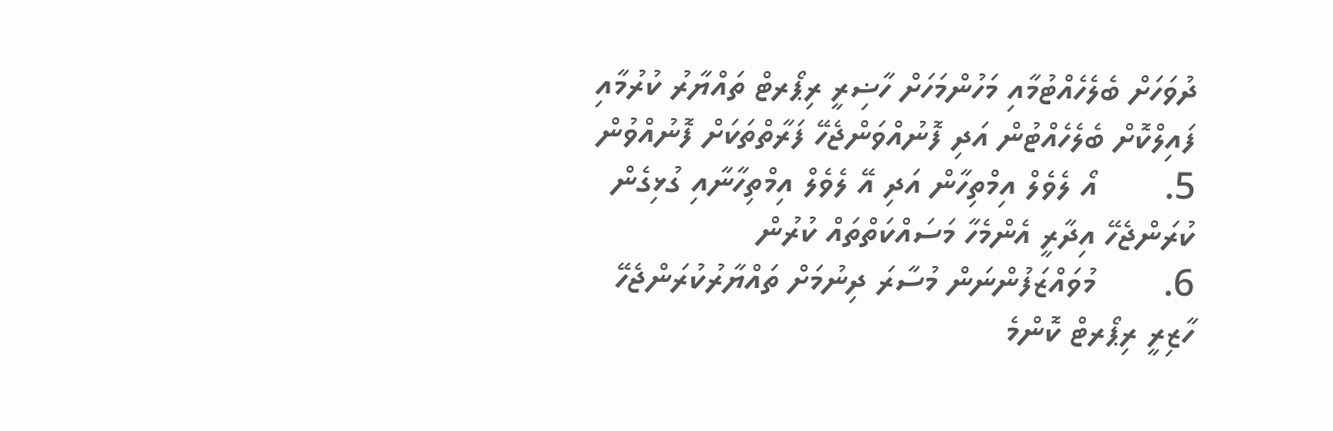ދުވަހަށް ބެލެހެއްޓުމާއި މަހުންމަހަށް ހާޟިރީ ރިޕޯރޓް ތައްޔާރު ކުރުމާއި ފައިލްކޮށް ބެލެހެއްޓުން އަދި ފޮނުއްވަންޖެހޭ ފަރާތްތަކަށް ފޮނުއްވުން
5.       އޯ ލެވެލް އިމްތިހާން އަދި އޭ ލެވެލް އިމްތިހާނާއި ގުޅިގެން ކުރަންޖެހޭ އިދާރީ އެންމެހާ މަސައްކަތްތައް ކުރުން
6.       މުވައްޒަފުންނަން މުސާރަ ދިނުމަށް ތައްޔާރުކުރަންޖެހޭ ހާޒިރީ ރިޕޯރޓް ކޮންމެ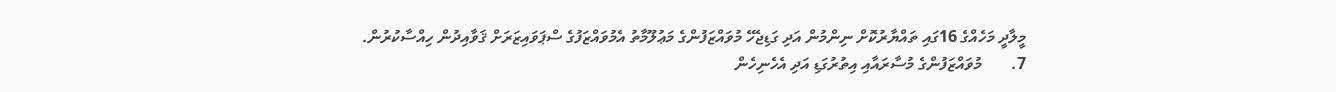މީލާދީ މަހެއްގެ 16ގައި ތައްޔާރުކޮށް ނިންމުން އަދި ގަޑިޖެހޭ މުވައްޒަފުންގެ މަޢުލޫމާތު އެމުވައްޒަފުގެ ސްޕަވައިޒަރަށް ޤަވާއިދުން ހިއްސާކުރުން.
7.       މުވައްޒަފުންގެ މުސާރައާއި އިތުރުގަޑި އަދި އެހެނިހެން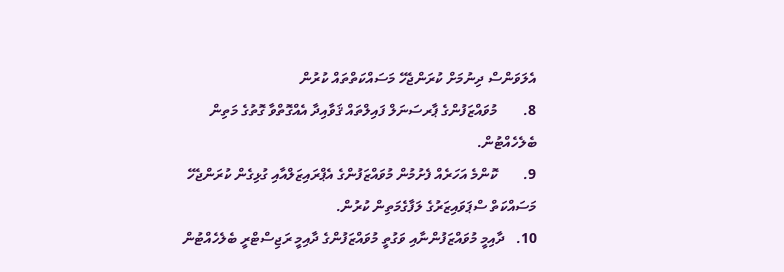އެލަވަންސް ދިނުމަށް ކުރަންޖެހޭ މަސައްކަތްތައް ކުރުން
8.       މުވައްޒަފުންގެ ޕާރސަނަލް ފައިލްތައް ޤަވާއިދާ އެއްގޮތްވާ ގޮތުގެ މަތިން ބެލެހެއްޓުން.
9.       ކޮންމެ އަހަރެއް ފެށުމުން މުވައްޒަފުންގެ އެޕްރައިޒަލްއާއި ގުޅިގެން ކުރަންޖެހޭ މަސައްކަތް ސްޕަވައިޒަރުގެ ލަފާގެމަތިން ކުރުން.
10.   ދާއިމީ މުވައްޒަފުންނާއި ވަގުތީ މުވައްޒަފުންގެ ދާއިމީ ރަޖިސްޓްރީ ބެލެހެއްޓުން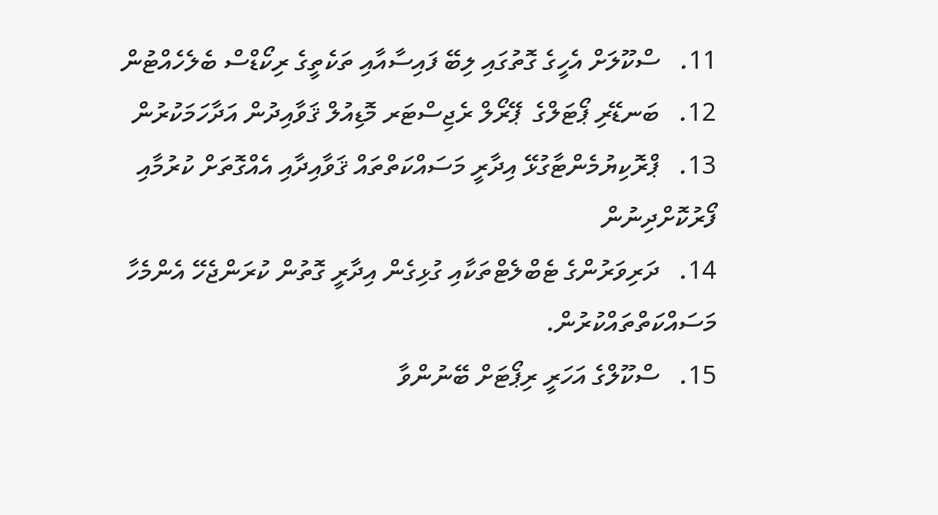11.   ސްކޫލަށް އެހީގެ ގޮތުގައި ލިބޭ ފައިސާއާއި ތަކެތީގެ ރިކޯޑްސް ބެލެހެއްޓުން
12.   ބަނޑޭރި ޕޯޓަލްގެ  ޕޭރޯލް ރެޖިސްޓަރ މޮޑިއުލް ޤަވާއިދުން އަދާހަމަކުރުން
13.   ޕްރޮކިޔުމެންޓާގުޅޭ އިދާރީ މަސައްކަތްތައް ޤަވާއިދާއި އެއްގޮތަށް ކުރުމާއި ފޯރުކޮށްދިނުން
14.   ދަރިވަރުންގެ ޓެބްލެޓްތަކާއި ގުޅިގެން އިދާރީ ގޮތުން ކުރަންޖެހޭ އެންމެހާ މަސައްކަތްތައްކުރުން.
15.   ސްކޫލްގެ އަހަރީ ރިޕޯޓަށް ބޭނުންވާ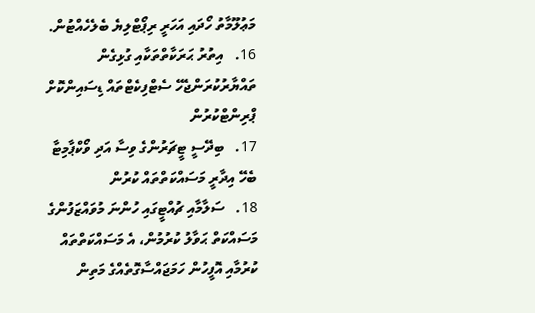މަޢުލޫމާތު ހޯދައި އަހަރީ ރިޕޯޓްލިޔެ ބެލެހެއްޓުން.
16.   އިތުރު ޙަރަކާތްތަކާއި ގުޅިގެން ތައްޔާރުކުރަންޖެހޭ ސެޓްފިކެޓްތައް ޑިސައިންކޮށް ޕްރިންޓްކުރުން
17.   ބިދޭސީ ޓީޗަރުންގެ ވިސާ އަދި ވޯކްޕާމިޓާ ބެހޭ އިދާރީ މަސައްކަތްތައް ކުރުން
18.   ސަލާމާއި ޗުއްޓީގައި ހުންނަ މުވައްޒަފުންގެ މަސައްކަތް ޙަވާލު ކުރުމުން، އެ މަސައްކަތްތައް ކުރުމާއި އޮފީހުން ހަމަޖައްސާގޮތެއްގެ މަތިން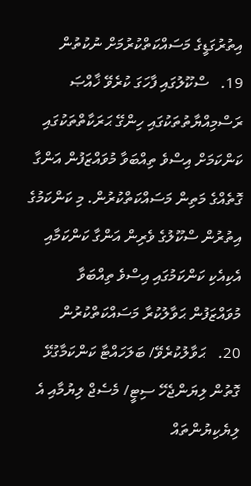އިތުރުގަޑީގެ މަސައްކަތްކުރުމަށް ނުކުތުން
19.   ސްކޫލުގައި ފާހަގަ ކުރެވޭ ޚާއްޞަ ރަސްމިއްޔާތުތަކުގައި ހިންގޭ ޙަރަކާތްތަކުގައި ކަންކަމަށް އިސްވެ ތިއްބަވާ މުވައްޒަފުން އަންގާ ގޮތެއްގެ މަތިން މަސައްކަތްކުރުން. މި ކަންކަމުގެ އިތުރުން ސްކޫލުގެ ވެރިން އަންގާ ކަންކަމާއި އެކިއެކި ކަންކަމުގައި އިސްވެ ތިއްބަވާ މުވައްޒަފުން ޙަވާލުކުރާ މަސައްކަތްކުރުން
20.   ޙަވާލުކުރެވޭ/ ބަލަހައްޓާ ކަންކަމާގުޅޭ ގޮތުން ލިޔަންޖެހޭ ސިޓީ/ މެސެޖް ލިޔުމާއި އެ ލިޔެކިޔުންތައް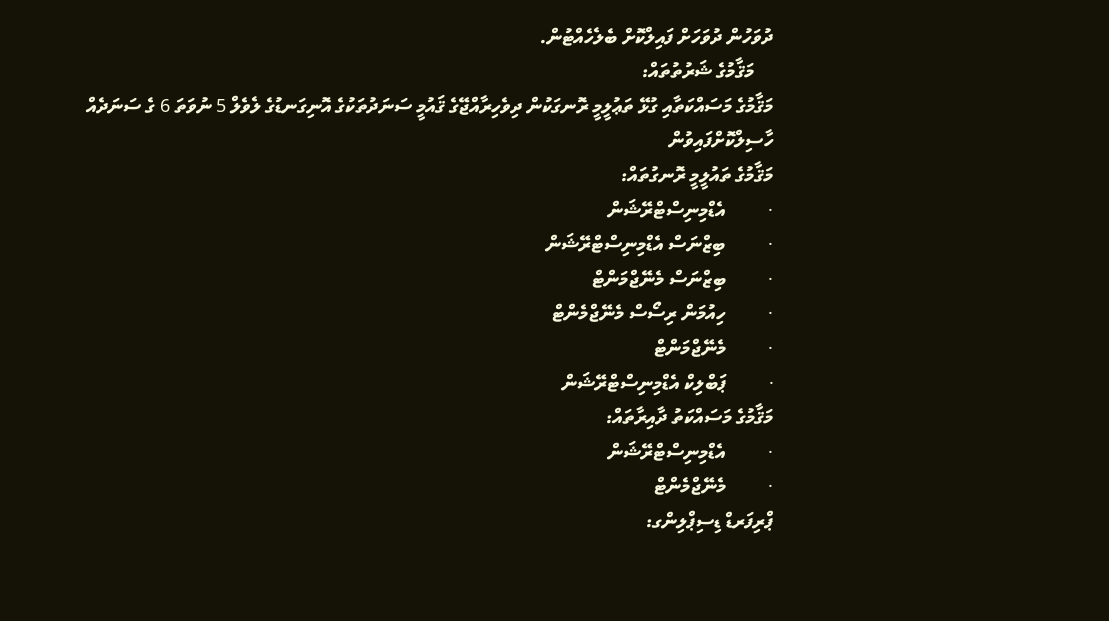ދުވަހުން ދުވަހަށް ފައިލްކޮށް ބެލެހެއްޓުން.
    މަޤާމުގެ ޝަރުތުތައް:
މަޤާމުގެ މަސައްކަތާއި ގުޅޭ ތަޢުލީމީ ރޮނގަކުން ދިވެހިރާއްޖޭގެ ޤައުމީ ސަނަދުތަކުގެ އޮނިގަނޑުގެ ލެވެލް 5 ނުވަތަ 6 ގެ ސަނަދެއް ހާސިލްކޮށްފައިވުން
މަޤާމުގެ ތައުލީމީ ރޮނގުތައް:
·         އެޑްމިނިސްޓްރޭޝަން
·         ބިޒްނަސް އެޑްމިނިސްޓްރޭޝަން
·         ބިޒްނަސް މެނޭޖްމަންޓް
·         ހިއުމަން ރިސޯސް މެނޭޖްމެންޓް
·         މެނޭޖްމަންޓް
·         ޕަބްލިކް އެޑްމިނިސްޓްރޭޝަން
މަޤާމުގެ މަސައްކަތު ދާއިރާތައް:
·         އެޑްމިނިސްޓްރޭޝަން
·         މެނޭޖްމެންޓް
ޕްރިފަރޑް ޑިސިޕްލިންގ: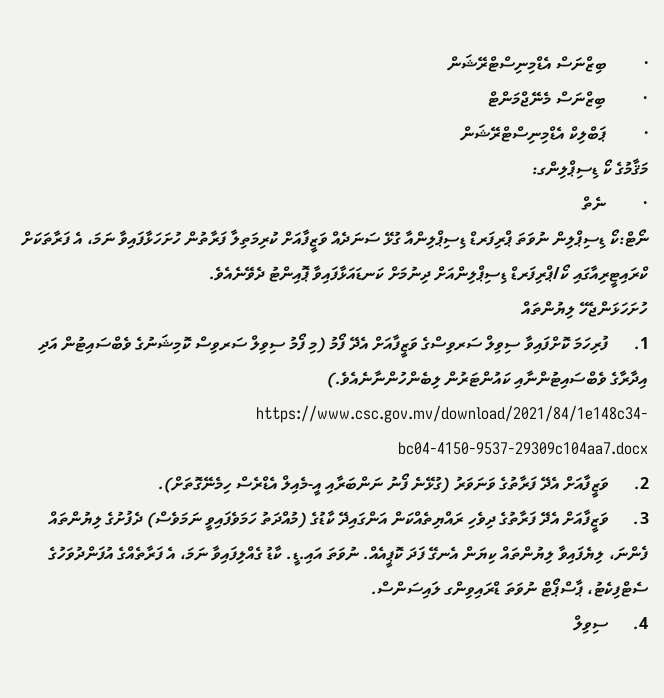·         ބިޒްނަސް އެޑްމިނިސްޓްރޭޝަން
·         ބިޒްނަސް މެނޭޖްމަންޓް
·         ޕަބްލިކް އެޑްމިނިސްޓްރޭޝަން
މަޤާމުގެ ކޯ ޑިސިޕްލިންގ:
·         ނެތް
ނޯޓް:ކޯ ޑިސިޕްލިން ނުވަތަ ޕްރިފަރޑް ޑިސިޕްލިންއާ ގުޅޭ ސަނަދެއް ވަޒީފާއަށް ކުރިމަތިލާ ފަރާތުން ހުށަހަޅާފައިވާ ނަމަ، އެ ފަރާތަކަށް ކްރައިޓީރިއާގައި ކޯ/ޕްރިފަރޑް ޑިސިޕްލިންއަށް ދިނުމަށް ކަނޑައަޅާފައިވާ ޕޮއިންޓު ދެވޭނެއެވެ.
ހުށަހަޅަންޖެހޭ ލިޔުންތައް
1.      ފުރިހަމަ ކޮށްފައިވާ ސިވިލް ސަރވިސްގެ ވަޒީފާއަށް އެދޭ ފޯމު (މި ފޯމު ސިވިލް ސަރވިސް ކޮމިޝަނުގެ ވެބްސައިޓުން އަދި އިދާރާގެ ވެބްސައިޓުންނާއި ކައުންޓަރުން ލިބެންހުންނާނެއެވެ.) https://www.csc.gov.mv/download/2021/84/1e148c34-bc04-4150-9537-29309c104aa7.docx
2.      ވަޒީފާއަށް އެދޭ ފަރާތުގެ ވަނަވަރު (ގުޅޭނެ ފޯނު ނަންބަރާއި އީ-މެއިލް އެޑްރެސް ހިމެނޭގޮތަށް).
3.      ވަޒީފާއަށް އެދޭ ފަރާތުގެ ދިވެހި ރައްޔިތެއްކަން އަންގައިދޭ ކާޑުގެ (މުއްދަތު ހަމަވެފައިވީ ނަމަވެސް) ދެފުށުގެ ލިޔުންތައް ފެންނަ، ލިޔެފައިވާ ލިޔުންތައް ކިޔަން އެނގޭ ފަދަ ކޮޕީއެއް. ނުވަތަ އައި.ޑީ. ކާޑު ގެއްލިފައިވާ ނަމަ، އެ ފަރާތެއްގެ އުފަންދުވަހުގެ ސެޓްފިކެޓު، ޕާސްޕޯޓް ނުވަތަ ޑްރައިވިންގ ލައިސަންސް.
4.      ސިވިލް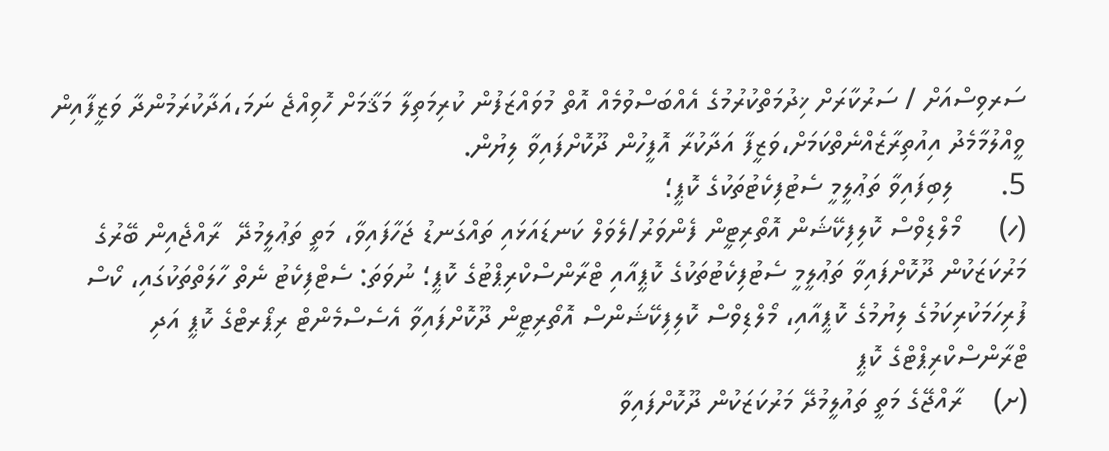ސަރވިސްއަށް / ސަރުކާރަށް ޚިދުމަތްކުރުމުގެ އެއްބަސްވުމެއް އޮތް މުވައްޒަފުން ކުރިމަތިލާ މަޤާމަށް ހޮވިއްޖެ ނަމަ،އަދާކުރަމުންދާ ވަޒީފާއިން ވީއްލުމާމެދު އިއުތިރާޒެއްނެތްކަމަށް،ވަޒީފާ އަދާކުރާ އޮފީހުން ދޫކޮށްފައިވާ ލިޔުން.
5.      ލިބިފައިވާ ތަޢުލީމީ ސެޓުފިކެޓުތަކުގެ ކޮޕީ؛
(ހ)     މޯލްޑިވްސް ކޮލިފިކޭޝަން އޮތޯރިޓީން ފެންވަރު/ލެވަލް ކަނޑައަޅައި ތައްގަނޑު ޖަހާފައިވާ، މަތީ ތަޢުލީމުދޭ  ރާއްޖެއިން ބޭރުގެ މަރުކަޒަކުން ދޫކޮށްފައިވާ ތަޢުލީމީ ސެޓުފިކެޓުތަކުގެ ކޮޕީއާއި ޓްރާންސްކްރިޕްޓުގެ ކޮޕީ؛ ނުވަތަ: ސެޓްފިކެޓު ނެތް ހާލަތްތަކުގައި، ކޯސް ފުރިހަމަކުރިކަމުގެ ލިޔުމުގެ ކޮޕީއާއި، މޯލްޑިވްސް ކޮލިފިކޭޝަންސް އޮތޯރިޓީން ދޫކޮށްފައިވާ އެސެސްމެންޓް ރިޕޯރޓްގެ ކޮޕީ އަދި ޓްރާންސްކްރިޕްޓްގެ ކޮޕީ
(ށ)    ރާއްޖޭގެ މަތީ ތައުލީމުދޭ މަރުކަޒަކުން ދޫކޮށްފައިވާ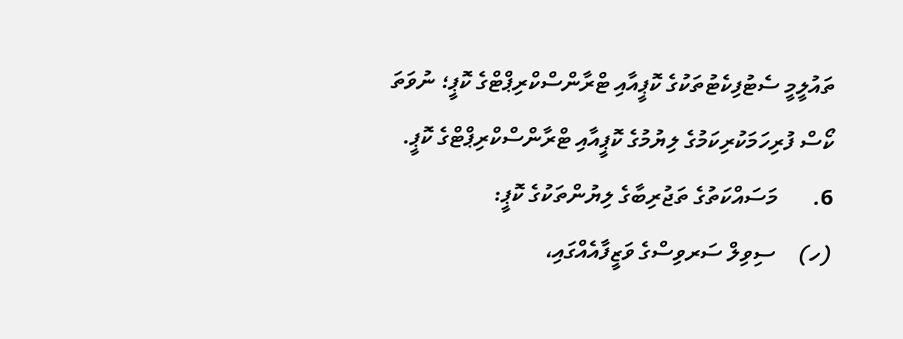ތައުލީމީ ސެޓުފިކެޓުތަކުގެ ކޮޕީއާއި ޓްރާންސްކްރިޕްޓްގެ ކޮޕީ؛ ނުވަތަ ކޯސް ފުރިހަމަކުރިކަމުގެ ލިޔުމުގެ ކޮޕީއާއި ޓްރާންސްކްރިޕްޓްގެ ކޮޕީ.
6.      މަސައްކަތުގެ ތަޖުރިބާގެ ލިޔުންތަކުގެ ކޮޕީ:
(ހ)    ސިވިލް ސަރވިސްގެ ވަޒީފާއެއްގައި،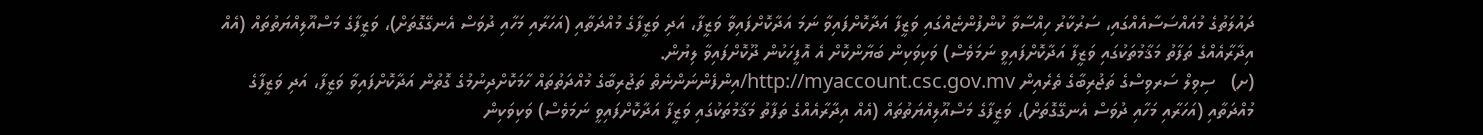ދައުލަތުގެ މުއައްސަސާއެއްގައި، ސަރުކާރު ހިއްސާވާ ކުންފުންޏެއްގައި ވަޒީފާ އަދާކޮށްފައިވާ ނަމަ އަދާކޮށްފައިވާ ވަޒީފާ، އަދި ވަޒީފާގެ މުއްދަތާއި (އަހަރާއި މަހާއި ދުވަސް އެނގޭގޮތަށް)، ވަޒީފާގެ މަސްއޫލިއްޔަތުތައް (އެއް އިދާރާއެއްގެ ތަފާތު މަޤާމުތަކުގައި ވަޒީފާ އަދާކޮށްފައިވީ ނަމަވެސް) ވަކިވަކިން ބަޔާންކޮށް އެ އޮފީހަކުން ދޫކޮށްފައިވާ ލިޔުން.
(ށ)   ސިވިލް ސަރވިސްގެ ތަޖުރިބާގެ ތެރެއިން http://myaccount.csc.gov.mv/އިންފެންނަންނެތް ތަޖުރިބާގެ މުއްދަތުތައް ހާމަކޮށްދިނުމުގެ ގޮތުން އަދާކޮށްފައިވާ ވަޒީފާ، އަދި ވަޒީފާގެ މުއްދަތާއި (އަހަރާއި މަހާއި ދުވަސް އެނގޭގޮތަށް)، ވަޒީފާގެ މަސްއޫލިއްޔަތުތައް (އެއް އިދާރާއެއްގެ ތަފާތު މަޤާމުތަކުގައި ވަޒީފާ އަދާކޮށްފައިވީ ނަމަވެސް) ވަކިވަކިން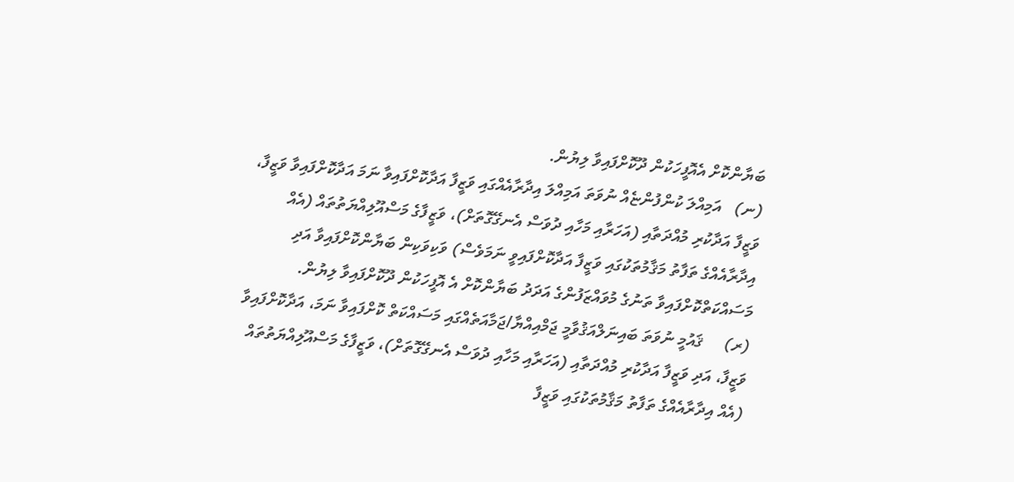ބަޔާންކޮށް އެއޮފީހަކުން ދޫކޮށްފައިވާ ލިޔުން.
(ނ)   އަމިއްލަ ކުންފުންޏެއް ނުވަތަ އަމިއްލަ އިދާރާއެއްގައި ވަޒީފާ އަދާކޮށްފައިވާ ނަމަ އަދާކޮށްފައިވާ ވަޒީފާ، ވަޒީފާ އަދާކުރި މުއްދަތާއި (އަހަރާއި މަހާއި ދުވަސް އެނގޭގޮތަށް)، ވަޒީފާގެ މަސްއޫލިއްޔަތުތައް (އެއް އިދާރާއެއްގެ ތަފާތު މަޤާމުތަކުގައި ވަޒީފާ އަދާކޮށްފައިވީ ނަމަވެސް) ވަކިވަކިން ބަޔާންކޮށްފައިވާ އަދި މަސައްކަތްކޮށްފައިވާ ތަނުގެ މުވައްޒަފުންގެ އަދަދު ބަޔާންކޮށް އެ އޮފީހަކުން ދޫކޮށްފައިވާ ލިޔުން.
(ރ)     ޤައުމީ ނުވަތަ ބައިނަލްއަޤުވާމީ ޖަމްއިއްޔާ/ޖަމާއަތެއްގައި މަސައްކަތް ކޮށްފައިވާ ނަމަ، އަދާކޮށްފައިވާ ވަޒީފާ، އަދި ވަޒީފާ އަދާކުރި މުއްދަތާއި (އަހަރާއި މަހާއި ދުވަސް އެނގޭގޮތަށް)، ވަޒީފާގެ މަސްއޫލިއްޔަތުތައް (އެއް އިދާރާއެއްގެ ތަފާތު މަޤާމުތަކުގައި ވަޒީފާ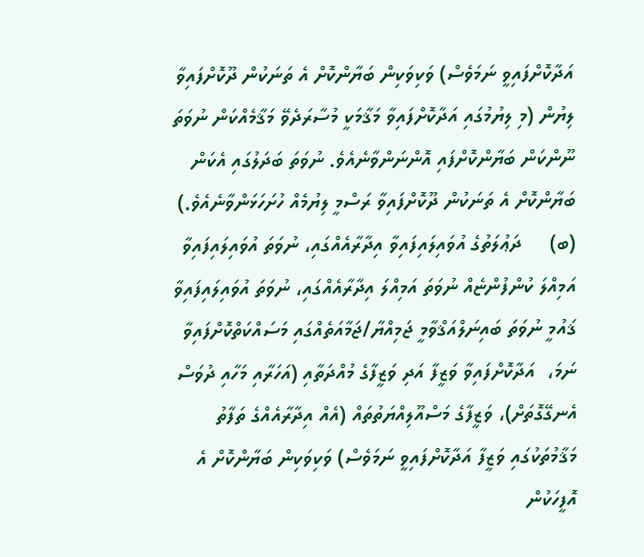އަދާކޮށްފައިވީ ނަމަވެސް) ވަކިވަކިން ބަޔާންކޮށް އެ ތަނަކުން ދޫކޮށްފައިވާ ލިޔުން (މި ލިޔުމުގައި އަދާކޮށްފައިވާ މަޤާމަކީ މުސާރަދެވޭ މަޤާމެއްކަން ނުވަތަ ނޫންކަން ބަޔާންކޮށްފައި އޮންނަންވާނެއެވެ. ނުވަތަ ބަދަލުގައި އެކަން ބަޔާންކޮށް އެ ތަނަކުން ދޫކޮށްފައިވާ ރަސްމީ ލިޔުމެއް ހުށަހަޅަންވާނެއެވެ.)
(ބ)     ދަޢުލަތުގެ އުވައިލައިފައިވާ އިދާރާއެއްގައި، ނުވަތަ އުވައިލައިފައިވާ އަމިއްލަ ކުންފުންޏެއް ނުވަތަ އަމިއްލަ އިދާރާއެއްގައި، ނުވަތަ އުވައިލައިފައިވާ ޤައުމީ ނުވަތަ ބައިނަލްއަޤްވާމީ ޖަމިއްޔާ/ޖަމާއަތެއްގައި މަސައްކަތްކޮށްފައިވާ ނަމަ،  އަދާކޮށްފައިވާ ވަޒީފާ އަދި ވަޒީފާގެ މުއްދަތާއި (އަހަރާއި މަހާއި ދުވަސް އެނގޭގޮތަށް)، ވަޒީފާގެ މަސްއޫލިއްޔަތުތައް (އެއް އިދާރާއެއްގެ ތަފާތު މަޤާމުތަކުގައި ވަޒީފާ އަދާކޮށްފައިވީ ނަމަވެސް) ވަކިވަކިން ބަޔާންކޮށް އެ އޮފީހަކުން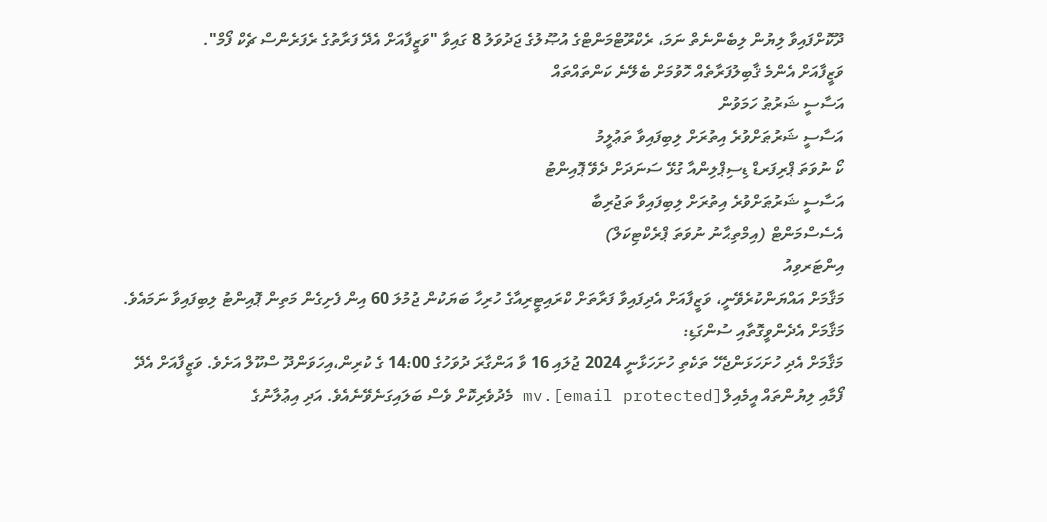ދޫކޮށްފައިވާ ލިޔުން ލިބެންނެތް ނަމަ، ރެކްރޫޓްމަންޓްގެ އުޞޫލުގެ ޖަދުވަލު 8 ގައިވާ "ވަޒީފާއަށް އެދޭ ފަރާތުގެ ރެފަރެންސް ޗެކް ފޯމް".
ވަޒީފާއަށް އެންމެ ޤާބިލުފަރާތެއް ހޮވުމަށް ބެލޭނެ ކަންތައްތައް
އަސާސީ ޝަރުޠު ހަމަވުން
އަސާސީ ޝަރުޠަށްވުރެ އިތުރަށް ލިބިފައިވާ ތަޢުލީމު
ކޯ ނުވަތަ ޕްރިފަރޑް ޑިސިޕްލިންއާ ގުޅޭ ސަނަދަށް ދެވޭ ޕޮއިންޓު
އަސާސީ ޝަރުޠަށްވުރެ އިތުރަށް ލިބިފައިވާ ތަޖުރިބާ
އެސެސްމަންޓް (އިމްތިޙާނު ނުވަތަ ޕްރެކްޓިކަލް)
އިންޓަރވިއު
މަޤާމަށް އައްޔަންކުރެވޭނީ، ވަޒީފާއަށް އެދިފައިވާ ފަރާތަށް ކްރައިޓީރިއާގެ ހުރިހާ ބަޔަކުން ޖުމުލަ 60 އިން ފެށިގެން މަތިން ޕޮއިންޓު ލިބިފައިވާ ނަމައެވެ.
މަޤާމަށް އެދެންވީގޮތާއި ސުންގަޑި:
މަޤާމަށް އެދި ހުށަހަޅަންޖެހޭ ތަކެތި ހުށަހަޅާނީ 2024 ޖުލައި 16 ވާ އަންގާރަ ދުވަހުގެ 14:00 ގެ ކުރިން،އިހަވަންދޫ ސްކޫލް އަށެވެ. ވަޒީފާއަށް އެދޭ ފޯމާއި ލިޔުންތައް އީމެއިލް[email protected].mv މެދުވެރިކޮށް ވެސް ބަލައިގަނެވޭނެއެވެ. އަދި އިޢުލާނުގެ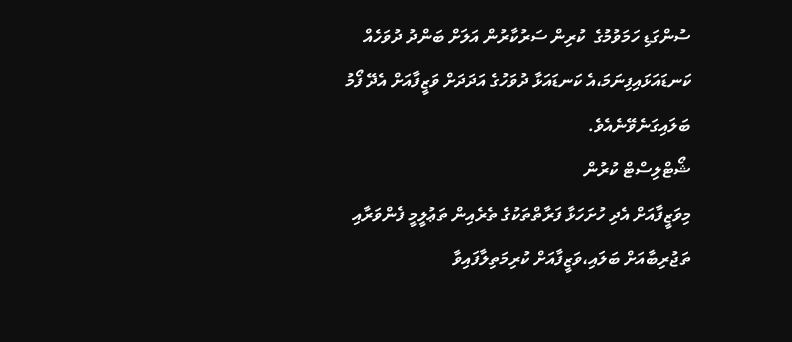ސުންގަޑި ހަމަވުމުގެ  ކުރިން ސަރުކާރުން އަލަށް ބަންދު ދުވަހެއް ކަނޑައަޅައިފިނަމަ،އެ ކަނޑައަޅާ ދުވަހުގެ އަދަދަށް ވަޒީފާއަށް އެދޭ ފޯމު ބަލައިގަނެވޭނެއެވެ.
ޝޯޓްލިސްޓް ކުރުން
މިވަޒީފާއަށް އެދި ހުށަހަޅާ ފަރާތްތަކުގެ ތެރެއިން ތަޢުލީމީ ފެންވަރާއި ތަޖުރިބާއަށް ބަލައި،ވަޒީފާއަށް ކުރިމަތިލާފައިވާ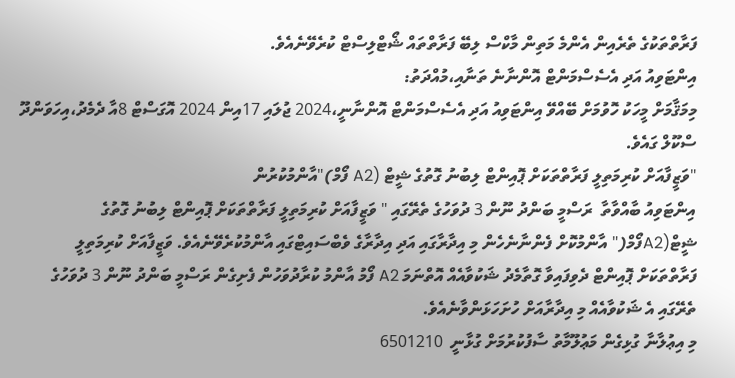ފަރާތްތަކުގެ ތެރެއިން އެންމެ މަތިން މާކްސް ލިބޭ ފަރާތްތައް ޝޯޓްލިސްޓް ކުރެވޭނެއެވެ.
އިންޓަވިއު އަދި އެސެސްމަންޓް އޮންނާނެ ތަނާއި،މުއްދަތު:
މިމަޤާމަށް މީހަކު ހޮވުމަށް ބޭއްވޭ އިންޓަވިއު އަދި އެސެސްމަންޓް އޮންނާނީ،2024 ޖުލައި 17އިން 2024 އޮގަސްޓް 8އާ ދެމެދު،އިހަވަންދޫ ސްކޫލް ގައެވެ.
"ވަޒީފާއަށް ކުރިމަތިލީ ފަރާތްތަކަށް ޕޮއިންޓް ލިބުނު ގޮތުގެ ޝީޓް (A2 ފޯމް)"އާންމުކުރުން
އިންޓަވިއު ބާއްވާތާ  ރަސްމީ ބަންދު ނޫން 3 ދުވަހުގެ ތެރޭގައި " ވަޒީފާއަށް ކުރިމަތިލީ ފަރާތްތަކަށް ޕޮއިންޓް ލިބުނު ގޮތުގެ ޝީޓް(A2ފޯމް(" އާންމުކޮށް ފެންނާނެހެން މި އިދާރާގައި އަދި އިދާރާގެ ވެބްސައިޓްގައި އާންމުކުރެވޭނެއެވެ. ވަޒީފާއަށް ކުރިމަތިލީ ފަރާތްތަކަށް ޕޮއިންޓް ދެވިފައިވާ ގޮތާމެދު ޝަކުވާއެއް އޮތްނަމަ A2 ފޯމު އާންމު ކުރާދުވަހުން ފެށިގެން ރަސްމީ ބަންދު ނޫން 3 ދުވަހުގެ ތެރޭގައި އެ ޝަކުވާއެއް މި އިދާރާއަށް ހުށަހަޅަންވާނެއެވެ.
މި އިޢުލާނާ ގުޅިގެން މަޢުލޫމާތު ސާފުކުރުމަށް ގުޅާނީ  6501210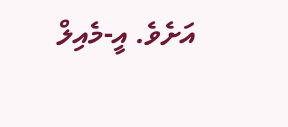އަށެވެ. އީ-މެއިލް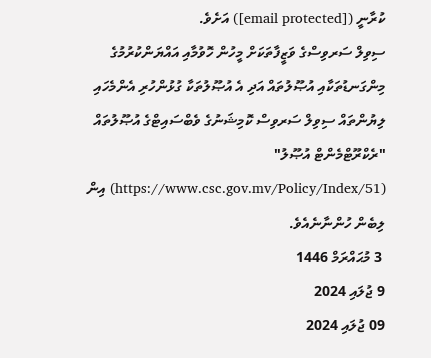ކުރާނީ ([email protected]) އަށެވެ.
ސިވިލް ސަރވިސްގެ ވަޒީފާތަކަށް މީހުން ހޮވުމާއި އައްޔަންކުރުމުގެ މިންގަނޑުތަކާއި އުޞޫލުތައް އަދި އެ އުޞޫލުތަކާ ގުޅުންހުރި އެންމެހައި ލިޔުންތައް ސިވިލް ސަރވިސް ކޮމިޝަނުގެ ވެބްސައިޓްގެ އުޞޫލުތައް "ރެކްރޫޓްމެންޓް އުޞޫލު" (https://www.csc.gov.mv/Policy/Index/51) އިން ލިބެން ހުންނާނެއެވެ.
 3 މުޙައްރަމް 1446
9 ޖުލައި 2024
09 ޖުލައި 2024